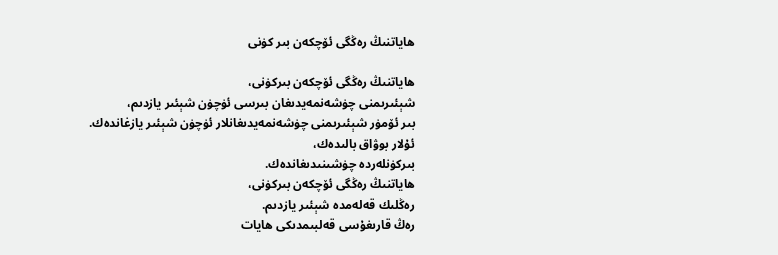ھاياتنىڭ رەڭگى ئۆچكەن بىر كۈنى

ھاياتنىڭ رەڭگى ئۆچكەن بىركۈنى،
شېئىرىمنى چۈشەنمەيدىغان بىرسى ئۈچۈن شېئىر يازدىم،
بىر ئۆمۈر شېئىرىمنى چۈشەنمەيدىغانلار ئۈچۈن شېئىر يازغاندەك.
ئۇلار بوۋاق بالىدەك،
بىركۈنلەردە چۈشىنىدىغاندەك.
ھاياتنىڭ رەڭگى ئۆچكەن بىركۈنى،
رەڭلىك قەلەمدە شېئىر يازدىم.
رەڭ قارىغۇسى قەلبىمدىكى ھايات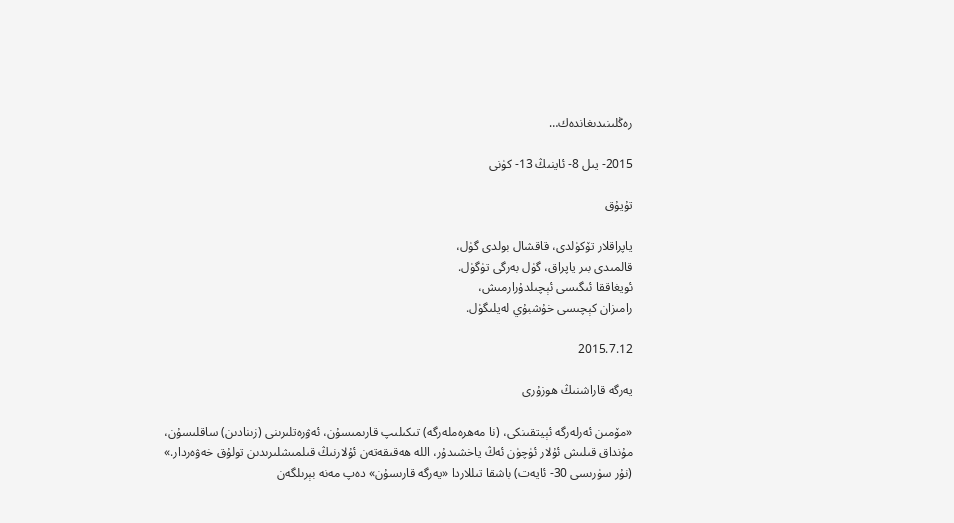رەڭلىنىدىغاندەك…

2015- يىل 8- ئاينىڭ 13- كۈنى

تۇيۇق

ياپراقلار تۆكۈلدى، قاقشال بولدى گۈل،
قالمىدى بىر ياپراق، گۈل بەرگى تۈگۈل.
ئويغاققا ئىگىسى ئېچىلدۇرارمىش،
رامىزان كېچىسى خۇشبۇي لەيلىگۈل.

2015.7.12

يەرگە قاراشنىڭ ھوزۇرى

«مۆمىن ئەرلەرگە ئېيتقىنكى، (نا مەھرەملەرگە) تىكىلىپ قارىمىسۇن، ئەۋرەتلىرىنى (زىنادىن) ساقلىسۇن، مۇنداق قىلىش ئۇلار ئۈچۈن ئەڭ ياخشىدۇر، الله ھەقىقەتەن ئۇلارنىڭ قىلمىشلىرىدىن تولۇق خەۋەردار.» (نۇر سۈرىسى 30- ئايەت) باشقا تىللاردا «يەرگە قارىسۇن» دەپ مەنە بېرىلگەن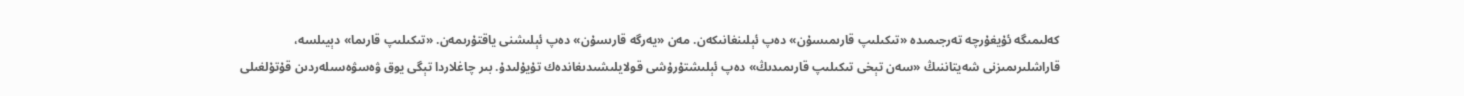كەلىمىگە ئۇيغۇرچە تەرجىمىدە «تىكىلىپ قارىمىسۇن» دەپ ئېلىنغانىكەن. مەن «يەرگە قارىسۇن» دەپ ئېلىشنى ياقتۇرىمەن. «تىكىلىپ قارىما» دېيىلسە، قاراشلىرىمىزنى شەيتاننىڭ «سەن تېخى تىكىلىپ قارىمىدىڭ» دەپ ئېلىشتۇرۇشى قولايلىشىدىغاندەك تۇيۇلىدۇ. بىر چاغلاردا تېگى يوق ۋەسۋەسىلەردىن قۇتۇلغىلى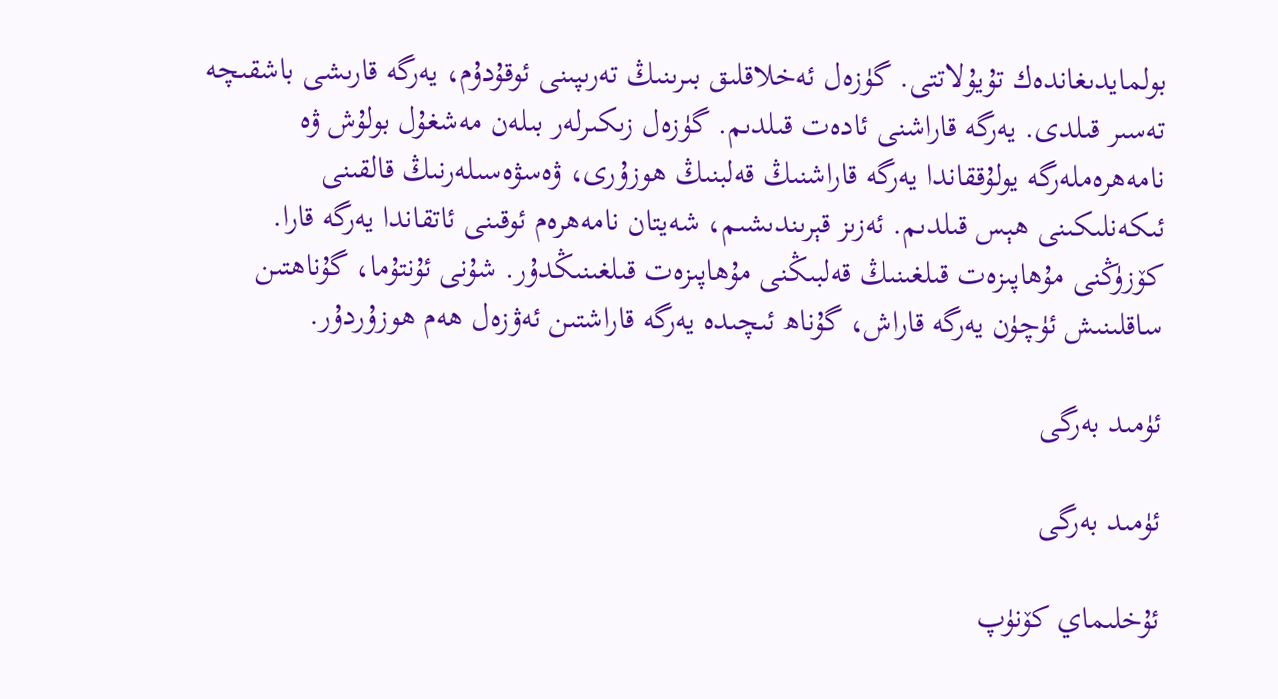بولمايدىغاندەك تۇيۇلاتتى. گۈزەل ئەخلاقلىق بىرىنىڭ تەرىپىنى ئوقۇدۇم، يەرگە قارىشى باشقىچە تەسىر قىلدى. يەرگە قاراشنى ئادەت قىلدىم. گۈزەل زىكىرلەر بىلەن مەشغۇل بولۇش ۋە نامەھرەملەرگە يولۇققاندا يەرگە قاراشنىڭ قەلبنىڭ ھوزۇرى، ۋەسۋەسىلەرنىڭ قالقىنى ئىكەنلىكىنى ھېس قىلدىم. ئەزىز قېرىندىشىم، شەيتان نامەھرەم ئوقىنى ئاتقاندا يەرگە قارا. كۆزۈڭنى مۇھاپىزەت قىلغىنىڭ قەلبىڭنى مۇھاپىزەت قىلغىنىڭدۇر. شۇنى ئۇنتۇما، گۇناھتىن ساقلىنىش ئۈچۈن يەرگە قاراش، گۇناھ ئىچىدە يەرگە قاراشتىن ئەۋزەل ھەم ھوزۇردۇر.

ئۈمىد بەرگى

ئۈمىد بەرگى

ئۇخلىماي كۆنۈپ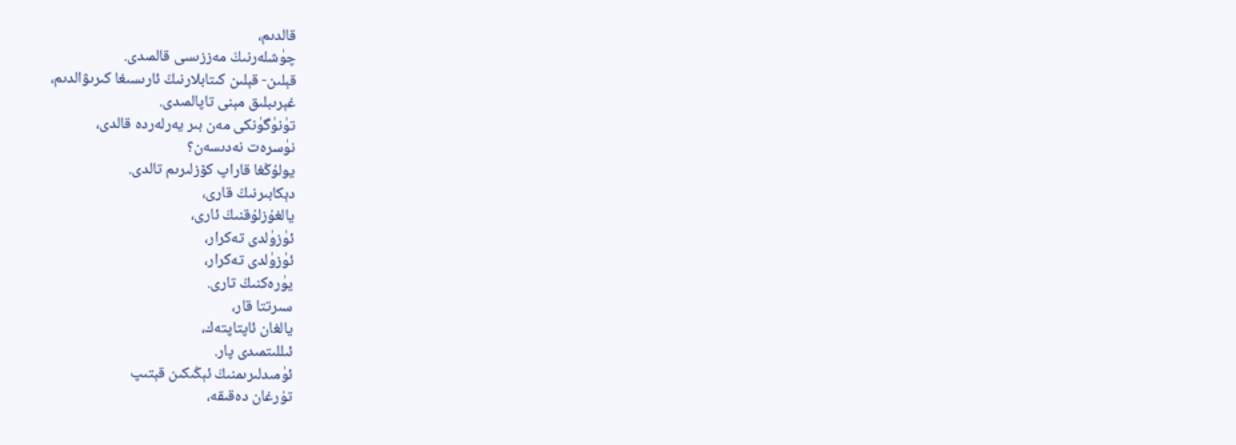قالدىم،
چۈشلەرنىڭ مەززىسى قالمىدى.
قېلىن- قېلىن كىتابلارنىڭ ئارىسىغا كىرىۋالدىم،
غېرىبلىق مېنى تاپالمىدى.
تۈنۈگۈنكى مەن بىر يەرلەردە قالدى،
نۈسرەت نەدىسەن؟
يولۇڭغا قاراپ كۆزلىرىم تالدى.
دېكابىرنىڭ قارى،
يالغۇزلۇقنىڭ ئارى،
ئۈزۈلدى تەكرار،
ئۈزۈلدى تەكرار،
يۈرەكنىڭ تارى.
سىرتتا قار،
يالغان ئاپتاپتەك،
ئىللىتمىدى پار.
ئۈمىدلىرىمنىڭ ئېڭىكىن قېتىپ
تۇرغان دەقىقە،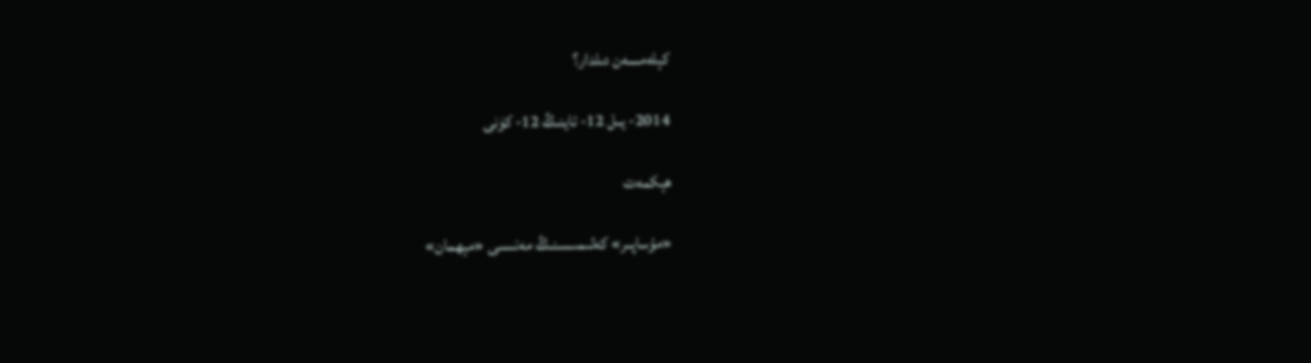كېلەمسەن دىلدار؟

2014- يىل 12- ئاينىڭ 12- كۈنى

ھېكمەت

«مۇساپىر» كەلىمىسىنىڭ مەنىسى «مېھمان»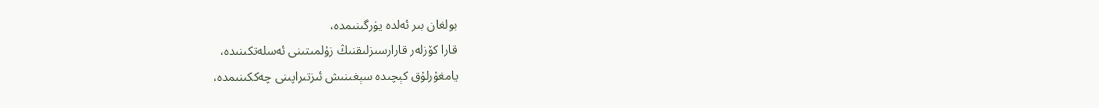بولغان بىر ئەلدە يۈرگىنىمدە،
قارا كۆزلەر قارارسىزلىقنىڭ زۇلمىتىنى ئەسلەتكىنىدە،
يامغۇرلۇق كېچىدە سېغىنىش ئىزتىراپىنى چەككىنىمدە،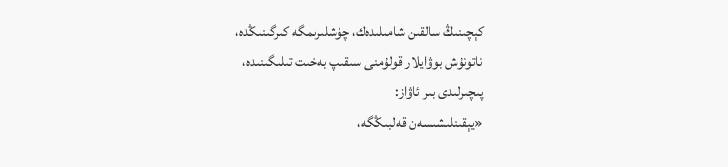كېچىنىڭ سالقىن شامىلىدەك، چۈشلىرىمگە كىرگىنىڭدە،
ناتونۇش بوۋايلار قولۇمنى سىقىپ بەخىت تىلىگىنىدە،
پىچىرلىدى بىر ئاۋاز:
«يېقىنلىشىسەن قەلبىڭگە،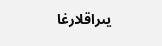يىراقلارغا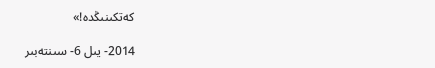كەتكىنىڭدە!»

2014- يىل 6- سىنتەبىر